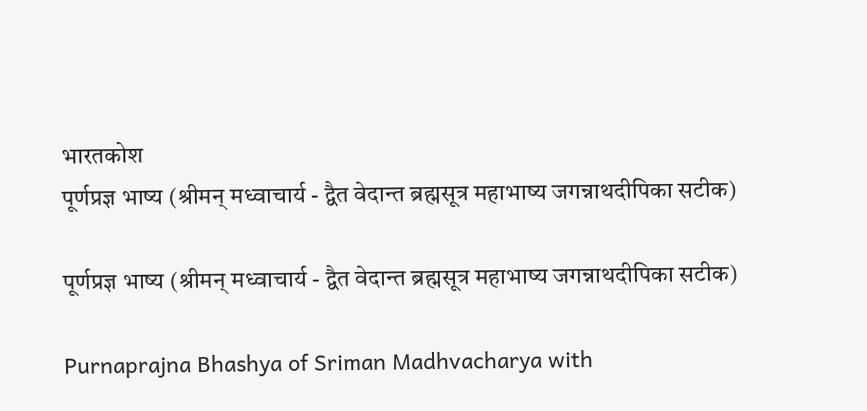भारतकोश
पूर्णप्रज्ञ भाष्य (श्रीमन् मध्वाचार्य - द्वैत वेदान्त ब्रह्मसूत्र महाभाष्य जगन्नाथदीपिका सटीक)

पूर्णप्रज्ञ भाष्य (श्रीमन् मध्वाचार्य - द्वैत वेदान्त ब्रह्मसूत्र महाभाष्य जगन्नाथदीपिका सटीक)

Purnaprajna Bhashya of Sriman Madhvacharya with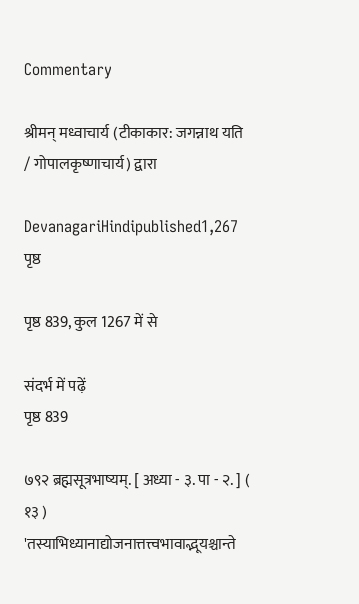Commentary

श्रीमन् मध्वाचार्य (टीकाकार: जगन्नाथ यति / गोपालकृष्णाचार्य) द्वारा

DevanagariHindipublished1,267 पृष्ठ

पृष्ठ 839, कुल 1267 में से

संदर्भ में पढ़ें
पृष्ठ 839

७९२ ब्रह्मसूत्रभाष्यम्. [ अध्या - ३. पा - २. ] ( १३ ) 'तस्याभिध्यानाद्योजनात्तत्त्वभावाद्भूयश्चान्ते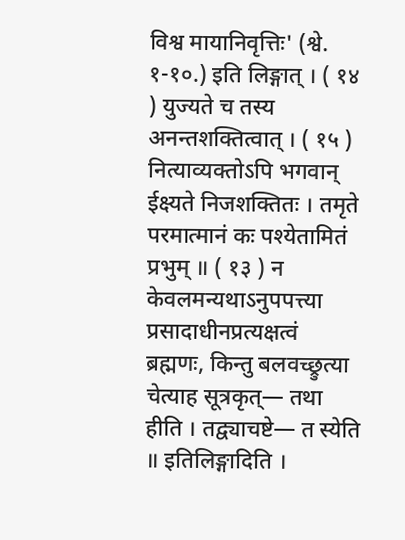विश्व मायानिवृत्तिः' (श्वे. १-१०.) इति लिङ्गात् । ( १४ ) युज्यते च तस्य अनन्तशक्तित्वात् । ( १५ ) नित्याव्यक्तोऽपि भगवान् ईक्ष्यते निजशक्तितः । तमृते परमात्मानं कः पश्येतामितं प्रभुम् ॥ ( १३ ) न केवलमन्यथाऽनुपपत्त्या प्रसादाधीनप्रत्यक्षत्वं ब्रह्मणः, किन्तु बलवच्छ्रुत्या चेत्याह सूत्रकृत्— तथा हीति । तद्व्याचष्टे— त स्येति ॥ इतिलिङ्गादिति ।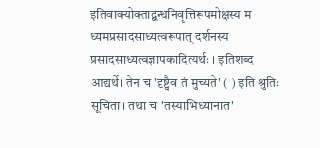इतिवाक्योक्ताद्बन्धनिवृत्तिरूपमोक्षस्य म ध्यमप्रसादसाध्यत्वरूपात् दर्शनस्य प्रसादसाध्यत्वज्ञापकादित्यर्थः । इतिशब्द आद्यर्थे। तेन च 'दृष्ट्वैव तं मुच्यते' ( ) इति श्रुतिः सूचिता। तथा च 'तस्याभिध्यानात'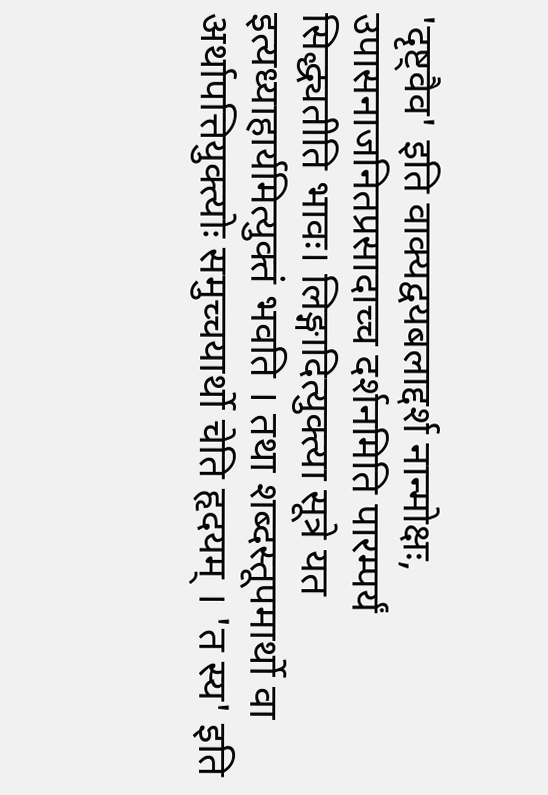'दृष्ट्वैव' इति वाक्यद्वयबलाद्दर्श नान्मोक्षः, उपासनाजनितप्रसादाच्च दर्शनमिति पारम्पर्यं सिद्ध्यतीति भावः। लिङ्गादित्युक्त्या सूत्रे यत इत्यध्याहार्यमित्युक्तं भवति । तथा शब्दस्तूपमार्थो वा अर्थापत्तियुक्त्योः समुच्चयार्थो चेति हृदयम् । 'त स्य' इति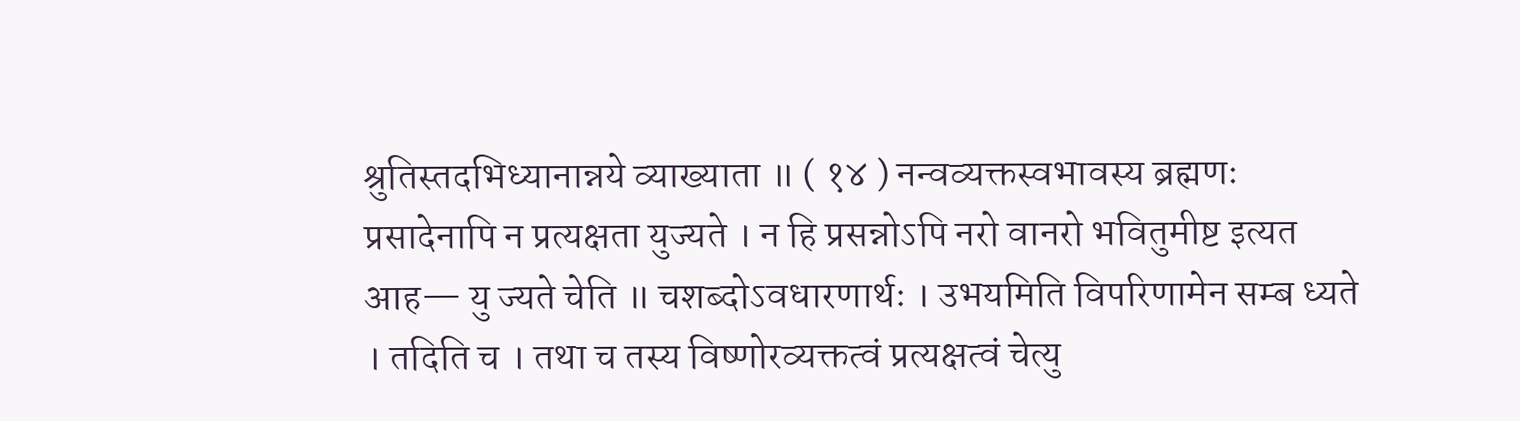श्रुतिस्तदभिध्यानान्नये व्याख्याता ॥ ( १४ ) नन्वव्यक्तस्वभावस्य ब्रह्मणः प्रसादेनापि न प्रत्यक्षता युज्यते । न हि प्रसन्नोऽपि नरो वानरो भवितुमीष्ट इत्यत आह— यु ज्यते चेति ॥ चशब्दोऽवधारणार्थः । उभयमिति विपरिणामेन सम्ब ध्यते । तदिति च । तथा च तस्य विष्णोरव्यक्तत्वं प्रत्यक्षत्वं चेत्यु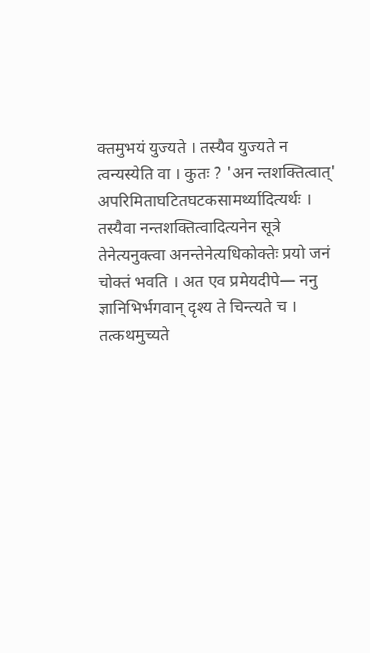क्तमुभयं युज्यते । तस्यैव युज्यते न त्वन्यस्येति वा । कुतः ? 'अन न्तशक्तित्वात्' अपरिमिताघटितघटकसामर्थ्यादित्यर्थः । तस्यैवा नन्तशक्तित्वादित्यनेन सूत्रे तेनेत्यनुक्त्वा अनन्तेनेत्यधिकोक्तेः प्रयो जनं चोक्तं भवति । अत एव प्रमेयदीपे— ननु ज्ञानिभिर्भगवान् दृश्य ते चिन्त्यते च । तत्कथमुच्यते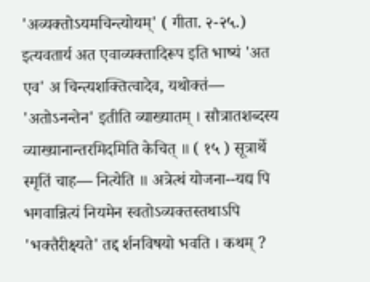'अव्यक्तोऽयमचिन्त्योयम्' ( गीता. २-२५.) इत्यवतार्य अत एवाव्यक्तादिरूप इति भाष्यं 'अत एव' अ चिन्त्यशक्तित्वादेव, यथोक्तं— 'अतोऽनन्तेन' इतीति व्याख्यातम् । सौत्रातशब्दस्य व्याख्यानान्तरमिदमिति केचित् ॥ ( १५ ) सूत्रार्थे स्मृतिं चाह— नित्येति ॥ अत्रेत्थं योजना--यद्य पि भगवान्नित्यं नियमेन स्वतोऽव्यक्तस्तथाऽपि 'भक्तैरीक्ष्यते' तद्द र्शनविषयो भवति । कथम् ?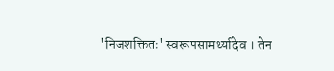'निजशक्तितः' स्वरूपसामर्थ्यादेव । तेन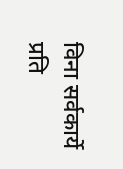विना सर्वकार्ये प्रति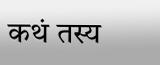कथं तस्य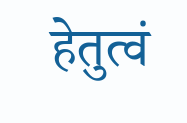हेतुत्वं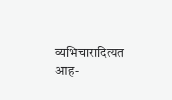व्यभिचारादित्यत आह-